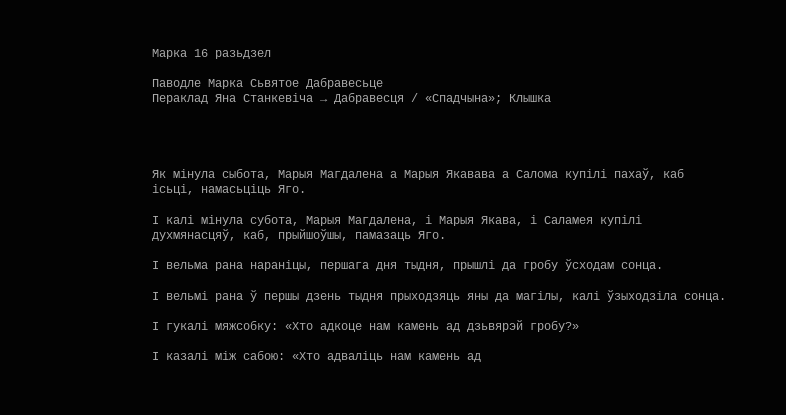Марка 16 разьдзел

Паводле Марка Сьвятое Дабравесьце
Пераклад Яна Станкевіча → Дабравесця / «Спадчына»; Клышка




Як мінула сыбота, Марыя Магдалена а Марыя Якавава а Салома купілі пахаў, каб ісьці, намасьціць Яго.

І калі мінула субота, Марыя Магдалена, і Марыя Якава, і Саламея купілі духмянасцяў, каб, прыйшоўшы, памазаць Яго.

І вельма рана нараніцы, першага дня тыдня, прышлі да гробу ўсходам сонца.

І вельмі рана ў першы дзень тыдня прыходзяць яны да магілы, калі ўзыходзіла сонца.

І гукалі мяжсобку: «Хто адкоце нам камень ад дзьвярэй гробу?»

І казалі між сабою: «Хто адваліць нам камень ад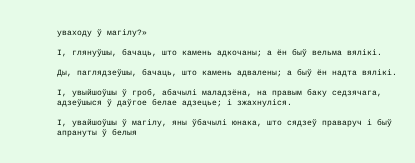уваходу ў магілу?»

І, глянуўшы, бачаць, што камень адкочаны; а ён быў вельма вялікі.

Ды, паглядзеўшы, бачаць, што камень адвалены; а быў ён надта вялікі.

І, увыйшоўшы ў гроб, абачылі маладзёна, на правым баку седзячага, адзеўшыся ў даўгое белае адзецье; і зжахнуліся.

І, увайшоўшы ў магілу, яны ўбачылі юнака, што сядзеў праваруч і быў апрануты ў белыя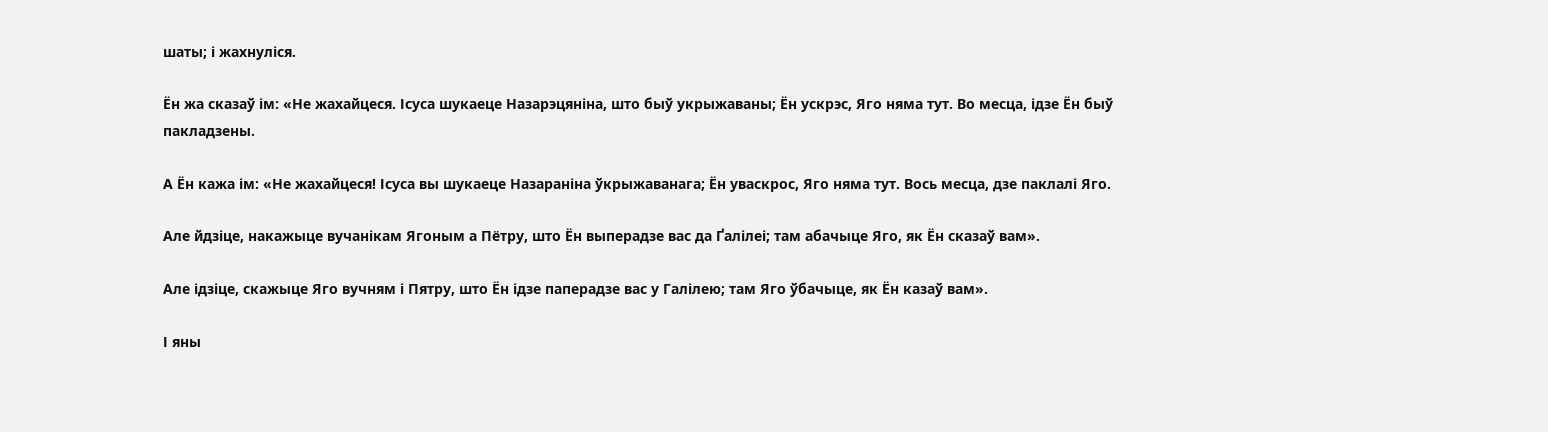шаты; і жахнуліся.

Ён жа сказаў ім: «Не жахайцеся. Ісуса шукаеце Назарэцяніна, што быў укрыжаваны; Ён ускрэс, Яго няма тут. Во месца, ідзе Ён быў пакладзены.

А Ён кажа ім: «Не жахайцеся! Ісуса вы шукаеце Назараніна ўкрыжаванага; Ён уваскрос, Яго няма тут. Вось месца, дзе паклалі Яго.

Але йдзіце, накажыце вучанікам Ягоным а Пётру, што Ён выперадзе вас да Ґалілеі; там абачыце Яго, як Ён сказаў вам».

Але ідзіце, скажыце Яго вучням і Пятру, што Ён ідзе паперадзе вас у Галілею; там Яго ўбачыце, як Ён казаў вам».

І яны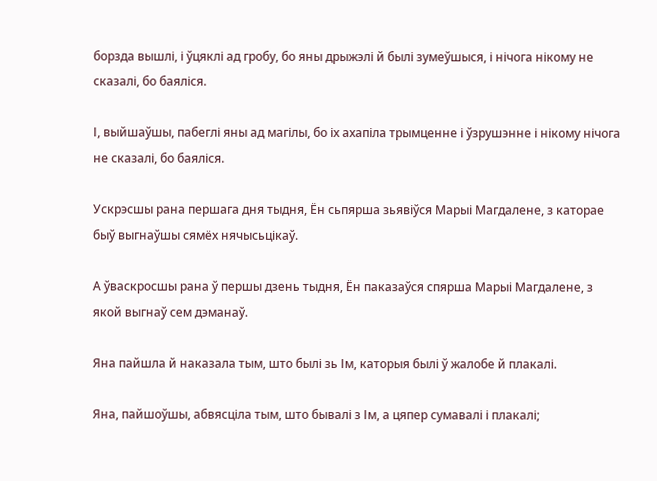борзда вышлі, і ўцяклі ад гробу, бо яны дрыжэлі й былі зумеўшыся, і нічога нікому не сказалі, бо баяліся.

І, выйшаўшы, пабеглі яны ад магілы, бо іх ахапіла трымценне і ўзрушэнне і нікому нічога не сказалі, бо баяліся.

Ускрэсшы рана першага дня тыдня, Ён сьпярша зьявіўся Марыі Магдалене, з каторае быў выгнаўшы сямёх нячысьцікаў.

А ўваскросшы рана ў першы дзень тыдня, Ён паказаўся спярша Марыі Магдалене, з якой выгнаў сем дэманаў.

Яна пайшла й наказала тым, што былі зь Ім, каторыя былі ў жалобе й плакалі.

Яна, пайшоўшы, абвясціла тым, што бывалі з Ім, а цяпер сумавалі і плакалі;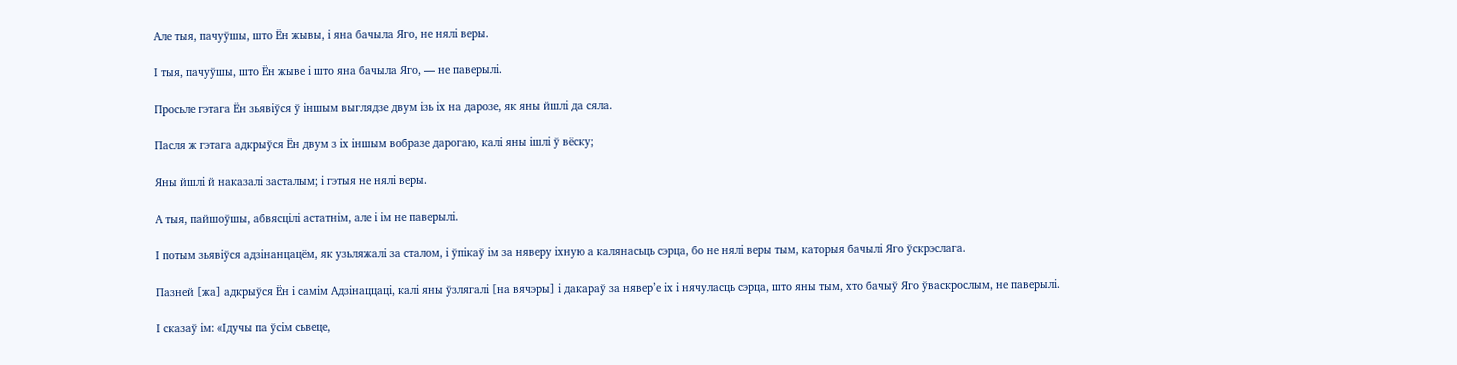Але тыя, пачуўшы, што Ён жывы, і яна бачыла Яго, не нялі веры.

І тыя, пачуўшы, што Ён жыве і што яна бачыла Яго, — не паверылі.

Просьле гэтага Ён зьявіўся ў іншым выглядзе двум ізь іх на дарозе, як яны йшлі да сяла.

Пасля ж гэтага адкрыўся Ён двум з іх іншым вобразе дарогаю, калі яны ішлі ў вёску;

Яны йшлі й наказалі засталым; і гэтыя не нялі веры.

А тыя, пайшоўшы, абвясцілі астатнім, але і ім не паверылі.

І потым зьявіўся адзінанцацём, як узьляжалі за сталом, і ўпікаў ім за няверу іхную а калянасьць сэрца, бо не нялі веры тым, каторыя бачылі Яго ўскрэслага.

Пазней [жа] адкрыўся Ён і самім Адзінаццаці, калі яны ўзлягалі [на вячэры] і дакараў за нявер’е іх і нячуласць сэрца, што яны тым, хто бачыў Яго ўваскрослым, не паверылі.

І сказаў ім: «Ідучы па ўсім сьвеце,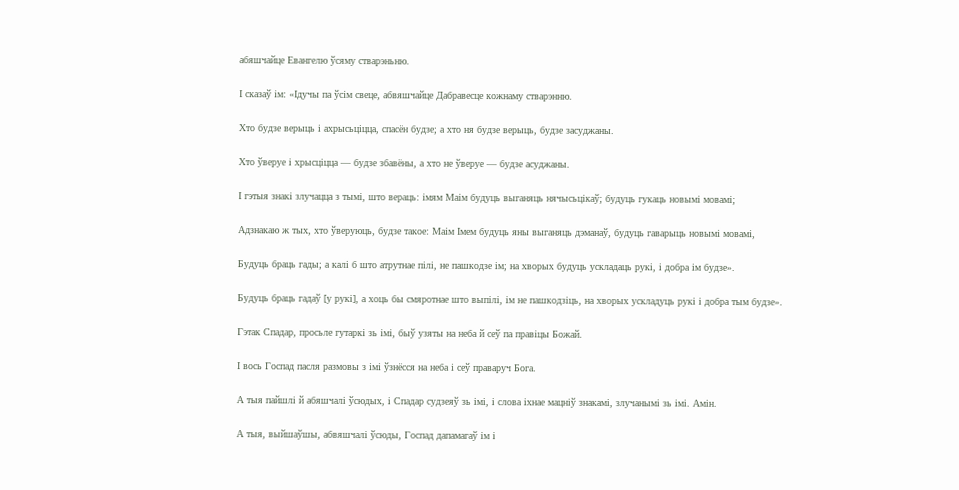абяшчайце Евангелю ўсяму стварэньню.

І сказаў ім: «Ідучы па ўсім свеце, абвяшчайце Дабравесце кожнаму стварэнню.

Хто будзе верыць і ахрысьціцца, спасён будзе; а хто ня будзе верыць, будзе засуджаны.

Хто ўверуе і хрысціцца — будзе збавёны, а хто не ўверуе — будзе асуджаны.

І гэтыя знакі злучацца з тымі, што вераць: імям Маім будуць выганяць нячысьцікаў; будуць гукаць новымі мовамі;

Адзнакаю ж тых, хто ўверуюць, будзе такое: Маім Імем будуць яны выганяць дэманаў, будуць гаварыць новымі мовамі,

Будуць браць гады; а калі б што атрутнае пілі, не пашкодзе ім; на хворых будуць ускладаць рукі, і добра ім будзе».

Будуць браць гадаў [у рукі], а хоць бы смяротнае што выпілі, ім не пашкодзіць, на хворых ускладуць рукі і добра тым будзе».

Гэтак Спадар, просьле гутаркі зь імі, быў узяты на неба й сеў па правіцы Божай.

І вось Госпад пасля размовы з імі ўзнёсся на неба і сеў праваруч Бога.

А тыя пайшлі й абяшчалі ўсюдых, і Спадар судзеяў зь імі, і слова іхнае мацніў знакамі, злучанымі зь імі. Амін.

А тыя, выйшаўшы, абвяшчалі ўсюды, Госпад дапамагаў ім і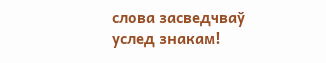слова засведчваў услед знакам!